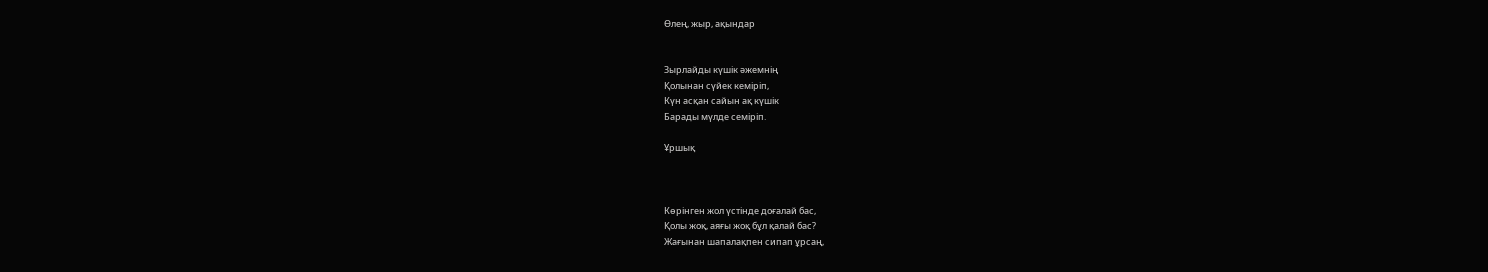Өлең, жыр, ақындар


Зырлайды күшік әжемнің
Қолынан сүйек кеміріп,
Күн асқан сайын ақ күшік
Барады мүлде семіріп.

Ұршық



Көрінген жол үстінде доғалай бас,
Қолы жоқ, аяғы жоқ бұл қалай бас?
Жағынан шапалақпен сипап ұрсаң,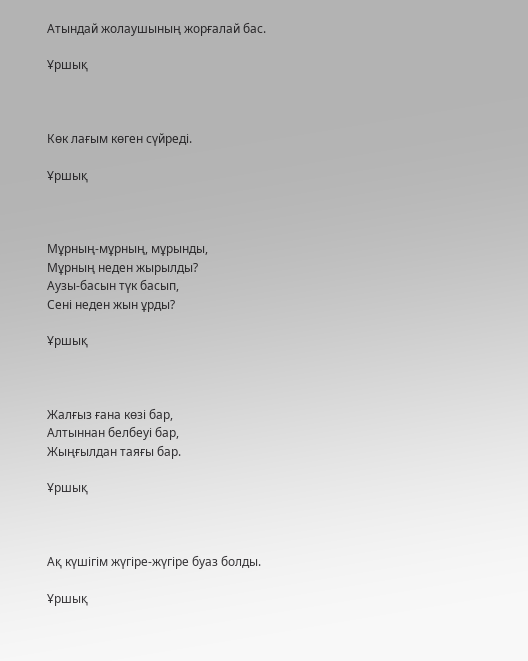Атындай жолаушының жорғалай бас.

Ұршық



Көк лағым көген сүйреді.

Ұршық



Мұрның-мұрның, мұрынды,
Мұрның неден жырылды?
Аузы-басын түк басып,
Сені неден жын ұрды?

Ұршық



Жалғыз ғана көзі бар,
Алтыннан белбеуі бар,
Жыңғылдан таяғы бар.

Ұршық



Ақ күшігім жүгіре-жүгіре буаз болды.

Ұршық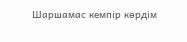Шаршамас кемпір көрдім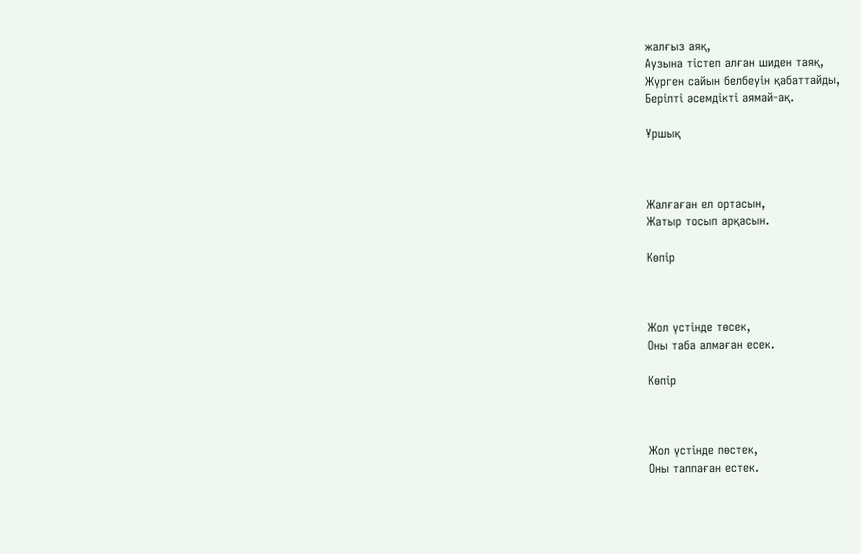жалғыз аяқ,
Аузына тістеп алған шиден таяқ,
Жүрген сайын белбеуін қабаттайды,
Беріпті әсемдікті аямай-ақ.

Ұршық



Жалғаған ел ортасын,
Жатыр тосып арқасын.

Көпір



Жол үстінде төсек,
Оны таба алмаған есек.

Көпір



Жол үстінде пөстек,
Оны таппаған естек.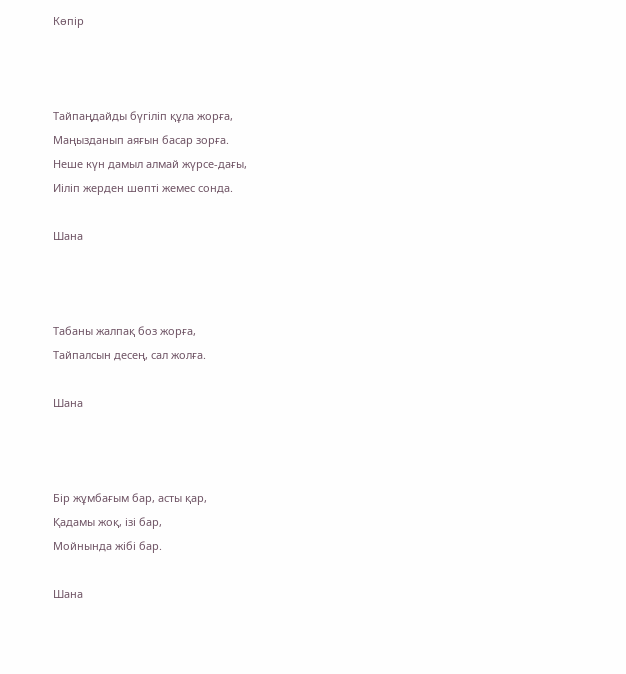Көпір



Тайпаңдайды бүгіліп құла жорға,
Маңызданып аяғын басар зорға.
Неше күн дамыл алмай жүрсе-дағы,
Иіліп жерден шөпті жемес сонда.

Шана



Табаны жалпақ боз жорға,
Тайпалсын десең, сал жолға.

Шана



Бір жұмбағым бар, асты қар,
Қадамы жоқ, ізі бар,
Мойнында жібі бар.

Шана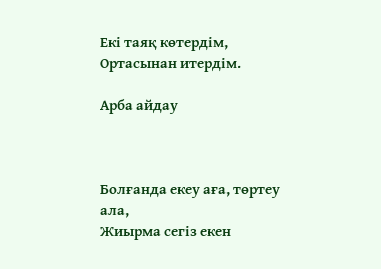Екі таяқ көтердім,
Ортасынан итердім.

Арба айдау



Болғанда екеу аға, төртеу ала,
Жиырма сегіз екен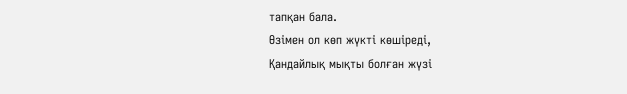тапқан бала.
Өзімен ол көп жүкті көшіреді,
Қандайлық мықты болған жүзі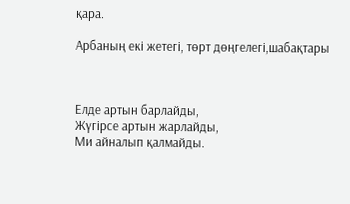қара.

Арбаның екі жетегі, төрт дөңгелегі,шабақтары



Елде артын барлайды,
Жүгірсе артын жарлайды,
Ми айналып қалмайды.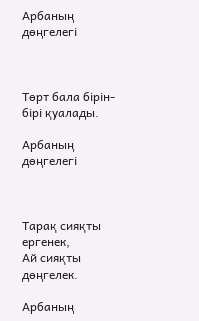Арбаның дөңгелегі



Төрт бала бірін-бірі қуалады.

Арбаның дөңгелегі



Тарақ сияқты ергенек,
Ай сияқты дөңгелек.

Арбаның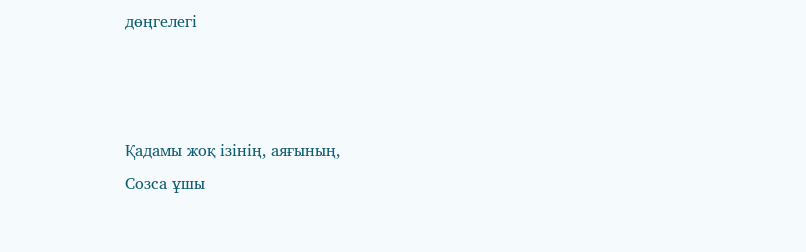дөңгелегі



Қадамы жоқ ізінің, аяғының,
Созса ұшы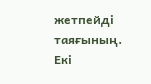жетпейді таяғының.
Екі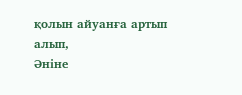қолын айуанға артып алып,
Әніне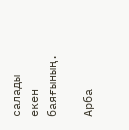салады екен баяғының.

Арба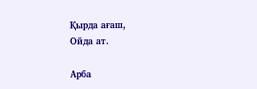Қырда ағаш,
Ойда ат.

Арба